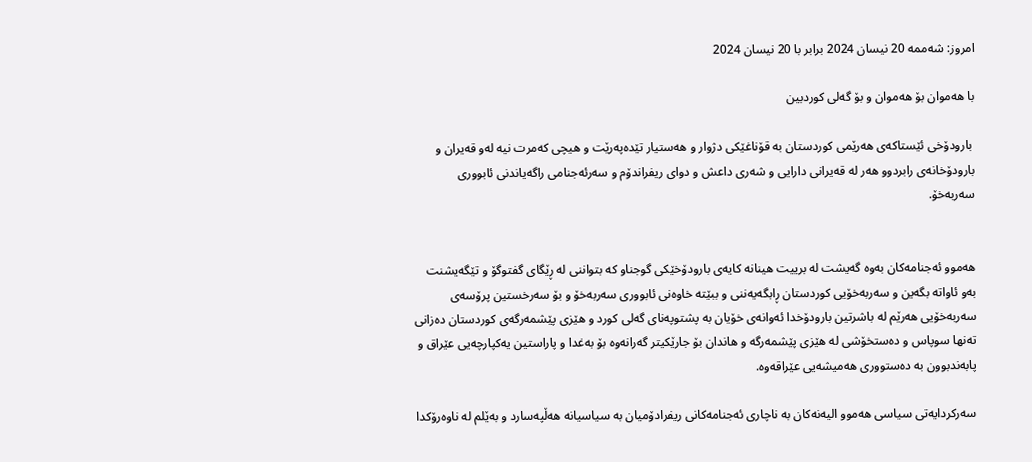امروز: شەممە 20 نیسان 2024 برابر با 20 نیسان 2024

با هه‌موان بۆ هه‌موان و بۆ گه‌لی كوردبین

 بارودۆخی ئێستاكه‌ی هه‌رێمی كوردستان به‌ قۆناغێكی دژوار و هه‌ستیار تێده‌په‌رێت و هیچی كه‌مرت نیه‌ له‌و قه‌یران و بارودۆخانه‌ی رابردوو هه‌ر له‌ قه‌یرانی دارایی و شه‌ری داعش و دوای ریفراندۆم و سه‌رئه‌جنامی راگه‌یاندنی ئابووری سه‌ربه‌خۆ.


هه‌موو ئه‌جنامه‌كان به‌وه‌ گه‌یشت له‌ برییت هینانه‌ كایه‌ی بارودۆخێكی گوجناو كه‌ بتواننی له‌ ڕێگای گفتوگۆ و تێگه‌یشنت به‌و ئاواته‌ بگه‌ین و سه‌ربه‌خۆیی كوردستان ڕابگه‌یه‌ننی و ببێته‌ خاوه‌نی ئابووری سه‌ربه‌خۆ و بۆ سه‌رخستین پرۆسه‌ی سه‌ربه‌خۆیی هه‌رێم له‌ باشرتین بارودۆخدا ئه‌وانه‌ی خۆیان به‌ پشتوپه‌نای گه‌لی كورد و هێزی پێشمه‌رگه‌ی كوردستان ده‌زانی ته‌نها سوپاس و ده‌ستخۆشی له‌ هێزی پێشمه‌رگه‌ و هاندان بۆ جارێكیتر گه‌رانه‌وه‌ بۆ به‌غدا و پاراستین یه‌كپارچه‌یی عێراق و پابه‌ندبوون به‌ ده‌ستووری هه‌میشه‌یی عێراقه‌وه‌.

سه‌ركردایه‌تی سیاسی هه‌موو الیه‌نه‌كان به‌ ناچاری ئه‌جنامه‌كانی ریفرادۆمیان به‌ سیاسیانه‌ هه‌ڵپه‌سارد و به‌ێلم له‌ ناوه‌رۆكدا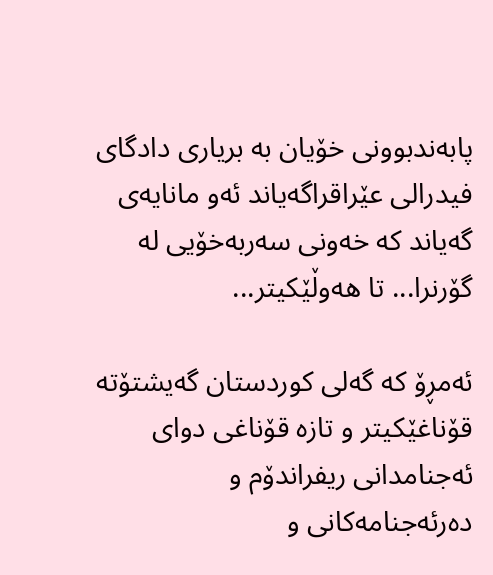پابه‌ندبوونی خۆیان به‌ بریاری دادگای فیدرالی عێراقراگه‌یاند ئه‌و مانایه‌ی گه‌یاند كه‌ خه‌ونی سه‌ربه‌خۆیی له‌ گۆرنرا... تا هه‌وڵێكیتر...

ئه‌مڕۆ كه‌ گه‌لی كوردستان گه‌یشتۆته‌ قۆناغێكیتر و تازه‌ قۆناغی دوای ئه‌جنامدانی ریفراندۆم و ده‌رئه‌جنامه‌كانی و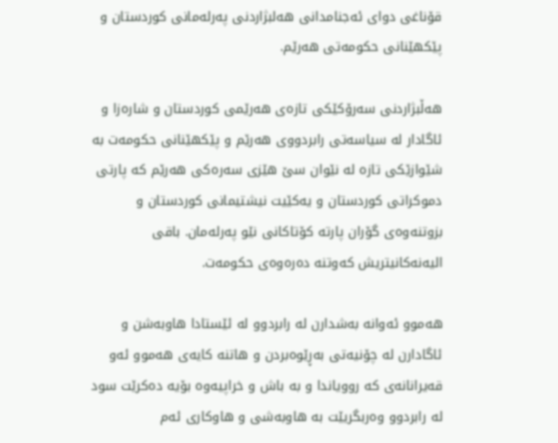قۆناغی دوای ئه‌جنامدانی هه‌لبژاردنی په‌رله‌مانی كوردستان و پێكهێنانی حكومه‌تی هه‌رێم.

هه‌ڵبژاردنی سه‌رۆكێكی تازه‌ی هه‌رێمی كوردستان و شاره‌زا و ئاگادار له‌ سیاسه‌تی رابردووی هه‌رێم و پێكهێنانی حكومه‌ت به‌ شێوازێكی تازه‌ له‌ نێوان سێ هێزی سه‌ره‌كی هه‌رێم كه‌ پارتی دموكراتی كوردستان و یه‌كێیت نیشتیمانی كوردستان و بزوتنه‌وه‌ی گۆران پارته‌ كۆتاكانی نێو په‌رله‌مان. باقی الیه‌نه‌كانیتریش كه‌وتنه‌ ده‌ره‌وه‌ی حكومه‌ت.

هه‌موو ئه‌وانه‌ به‌شدارن له‌ رابردوو له‌ ئێستادا هاوبه‌شن و ئاگادارن له‌ چۆنیه‌تی به‌ڕێوه‌بردن و هاتنه‌ كایه‌ی هه‌موو ئه‌و قه‌یرانانه‌ی كه‌ روویاندا و به‌ باش و خراپیه‌وه‌ بۆیه‌ ده‌كرێت سود له‌ رابردوو وه‌ربگریێت به‌ هاوبه‌شی و هاوكاری ئه‌م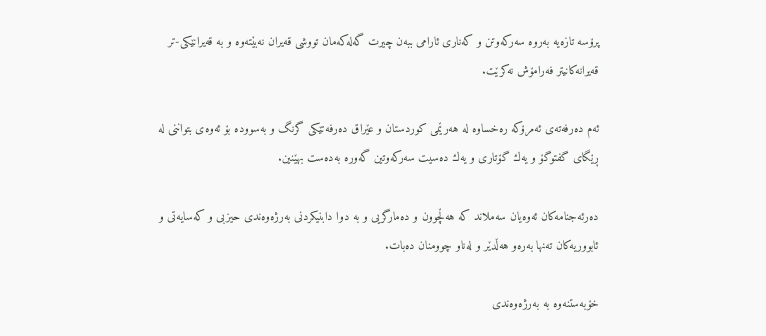پرۆسه‌ تازه‌یه‌ به‌روه‌ سه‌ركه‌وتن و كه‌ناری ئارامی ببه‌ن چیرت گه‌له‌كه‌مان تووشی قه‌یران نه‌بێته‌وه‌ و به‌ قه‌یرانێكی-تر قه‌یرانه‌كانیتر فه‌رامۆش نه‌كرێت.

ئه‌م ده‌رفه‌ته‌ی ئه‌مرۆكه‌ ره‌خساوه‌ له‌ هه‌رێمی كوردستان و عێراق ده‌رفه‌تێكی گرنگ و به‌سووده‌ بۆ ئه‌وه‌ی بتواننی له‌ ڕێگای گفتوگۆ و یه‌ك گۆتاری و یه‌ك ده‌سیت سه‌ركه‌وتین گه‌وره‌ به‌ده‌ست بهێنین.

ده‌رئه‌جنامه‌كان ئه‌وه‌یان سه‌ملاند كه‌ هه‌ڵچوون و ده‌مارگریی و به‌ دوا دابنیكردنی به‌رژه‌وه‌ندی حیزبی و كه‌سایه‌تی و ئابووریه‌كان ته‌نها به‌ره‌و هه‌ڵدێر و له‌ناو چوومنان ده‌بات.

خۆبه‌ستنه‌وه‌ به‌ به‌رژه‌وه‌ندی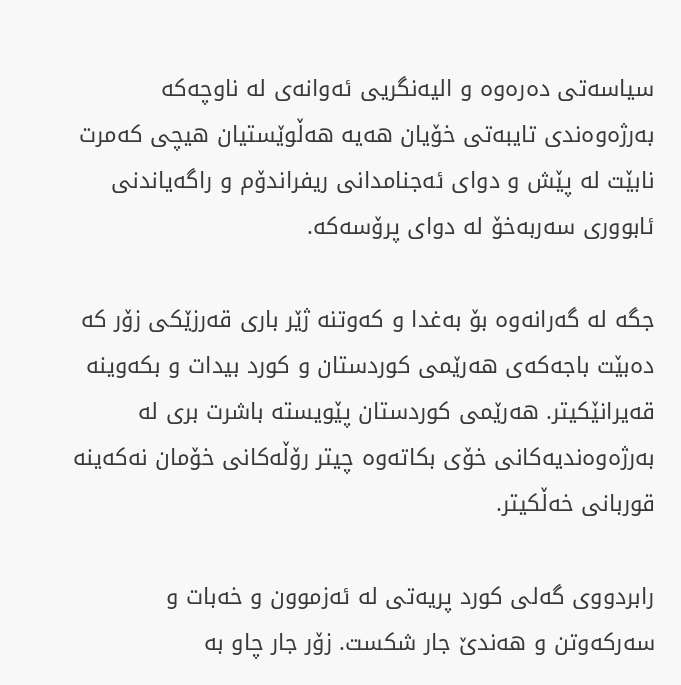سیاسه‌تی ده‌ره‌وه‌ و الیه‌نگریی ئه‌وانه‌ی له‌ ناوچه‌كه‌ به‌رژه‌وه‌ندی تایبه‌تی خۆیان هه‌یه‌ هه‌ڵوێستیان هیچی كه‌مرت نابێت له‌ پێش و دوای ئه‌جنامدانی ریفراندۆم و راگه‌یاندنی ئابووری سه‌ربه‌خۆ له‌ دوای پرۆسه‌كه‌.

جگه‌ له‌ گه‌رانه‌وه‌ بۆ به‌غدا و كه‌وتنه‌ ژێر باری قه‌رزێكی زۆر كه‌ ده‌بێت باجه‌كه‌ی هه‌رێمی كوردستان و كورد بیدات و بكه‌وینه‌ قه‌یرانێكیتر. هه‌رێمی كوردستان پێویسته‌ باشرت بری له‌ به‌رژه‌وه‌ندیه‌كانی خۆی بكاته‌وه‌ چیتر رۆڵه‌كانی خۆمان نه‌كه‌ینه‌ قوربانی خه‌ڵكیتر.

رابردووی گه‌لی كورد پریه‌تی له‌ ئه‌زموون و خه‌بات و سه‌ركه‌وتن و هه‌ندێ جار شكست. زۆر جار چاو به‌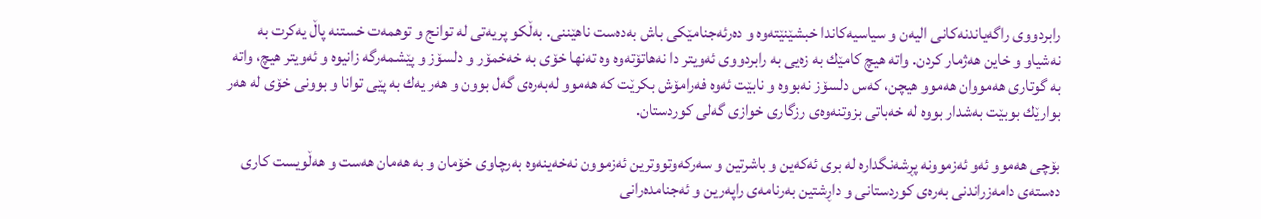رابردووی راگه‌یاندنه‌كانی الیه‌ن و سیاسیه‌كاندا خبشێنێته‌وه‌ و ده‌رئه‌جنامێكی باش به‌ده‌ست ناهێننی. به‌ڵكو پریه‌تی له‌ توانج و توهمه‌ت خستنه‌ پاڵ یه‌كرت به‌ نه‌شیاو و خاین هه‌ژمار كردن. واته‌ هیچ كامێك به‌ زه‌یی به‌ رابردووی ئه‌ویتر دا نه‌هاتۆته‌وه‌ وه‌ ته‌نها خۆی به‌ خه‌خمۆر و دلسۆز و پێشمه‌رگه‌ زانیوه‌ و ئه‌ویتر هیچ، واته‌ به‌ گوتاری هه‌مووان هه‌موو هیچن، كه‌س دلسۆز نه‌بووه‌ و نابێت ئه‌وه‌ فه‌رامۆش بكرێت كه‌ هه‌موو له‌به‌ره‌ی گه‌ل بوون و هه‌ر یه‌ك به‌ پێی توانا و بوونی خۆی له‌ هه‌ر بوارێك بوبێت به‌شدار بووه‌ له‌ خه‌باتی بزوتنه‌وه‌ی رزگاری خوازی گه‌لی كوردستان.

بۆچی هه‌موو ئه‌و ئه‌زموونه‌ پڕشه‌نگداره‌ له‌ بری ئه‌كه‌ین و باشرتین و سه‌ركه‌وتووترین ئه‌زموون نه‌خه‌ینه‌وه‌ به‌رچاوی خۆمان و به‌ هه‌مان هه‌ست و هه‌ڵویست كاری ده‌سته‌ی دامه‌زراندنی به‌ره‌ی كوردستانی و داڕشتین به‌رنامه‌ی راپه‌رین و ئه‌جنامده‌رانی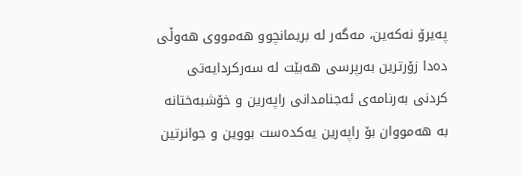په‌یرۆ نه‌كه‌ین، مه‌گه‌ر له‌ بریمانچوو هه‌مووی هه‌وڵی ده‌دا زۆرترین به‌رپرسی هه‌بێت له‌ سه‌ركردایه‌تی كردنی به‌رنامه‌ی ئه‌جنامدانی راپه‌رین و خۆشبه‌ختانه‌ به‌ هه‌مووان بۆ راپه‌رین یه‌كده‌ست بووین و جوانرتین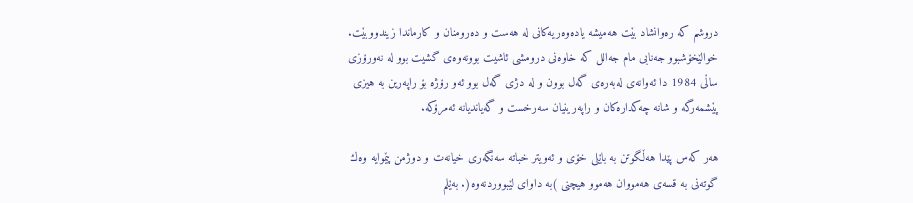دروشم كه‌ ره‌وانشاد بێت هه‌میشه‌ یاده‌وه‌ریه‌كانی له‌ هه‌ست و ده‌رومنان و كارماندا زیندووبێت. خوالێخۆشبوو جه‌نابی مام جه‌الل كه‌ خاوه‌نی درومشی ئاشیت بوونه‌وه‌ی گشیت بوو له‌ نه‌ورۆزی ساڵی 1984 دا ئه‌وانه‌ی له‌به‌ره‌ی گه‌ل بوون و له‌ دژی گه‌ل بوو ئه‌و رۆژه‌ بۆ راپه‌رین به‌ هیزی پێشمه‌رگه‌ و شانه‌ چه‌كداره‌كان و راپه‌رینیان سه‌رخست و گه‌یاندیانه‌ ئه‌مرۆكه‌.

هه‌ر كه‌س پێدا هه‌ڵگوتن به‌ باێلی خۆی و ئه‌ویتر خباته‌ سه‌نگه‌ری خیانه‌ت و دوژمن پێموایه‌ وه‌ك گوته‌نی به‌ قسه‌ی هه‌مووان هه‌موو هیچنی )به‌ داوای لێبووردنه‌وه‌(. به‌ێلم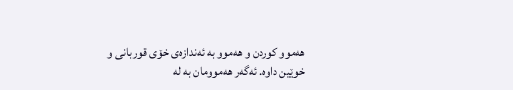هه‌موو كوردن و هه‌موو به‌ ئه‌ندازه‌ی خۆی قوربانی و خوێین داوه‌. ئه‌گه‌ر هه‌موومان به‌ له‌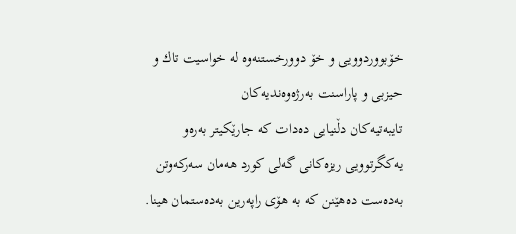خۆبووردوویی و خۆ دوورخستنه‌وه‌ له‌ خواسیت تاك و حیزبی و پاراسنت به‌رژه‌وه‌ندیه‌كان
تایبه‌تیه‌كان دڵنیایی ده‌دات كه‌ جارێكیتر به‌ره‌و یه‌كگرتوویی ریزه‌كانی گه‌لی كورد هه‌مان سه‌ركه‌وتن به‌ده‌ست ده‌هێنن كه‌ به‌ هۆی راپه‌رین به‌ده‌ستمان هینا.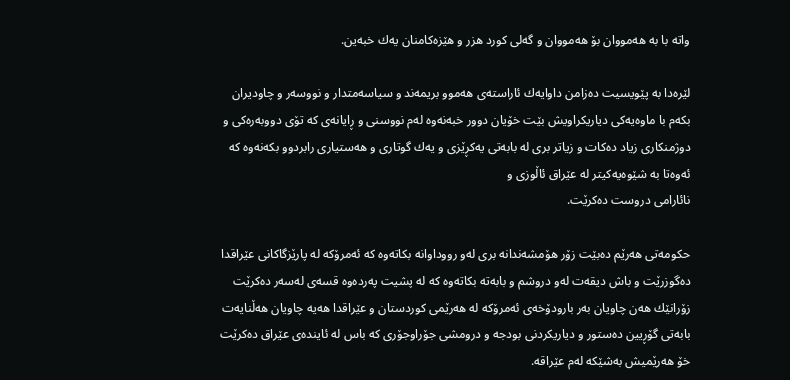واته‌ با به‌ هه‌مووان بۆ هه‌مووان و گه‌لی كورد هزر و هێزه‌كامنان یه‌ك خبه‌ین.

لێره‌دا به‌ پێویسیت ده‌زامن داوایه‌ك ئاراسته‌ی هه‌موو بریمه‌ند و سیاسه‌متدار و نووسه‌ر و چاودیران بكه‌م با ماوه‌یه‌كی دیاریكراویش بێت خۆیان دوور خبه‌نه‌وه‌ له‌م نووسنی و ڕایانه‌ی كه‌ تۆی دووبه‌ره‌كی و دوژمنكاری زیاد ده‌كات و زیاتر بری له‌ بابه‌تی یه‌كڕێزی و یه‌ك گوتاری و هه‌ستیاری رابردوو بكه‌نه‌وه‌ كه‌ ئه‌وه‌تا به‌ شێوه‌یه‌كیتر له‌ عێراق ئاڵوزی و
نائارامی دروست ده‌كرێت.

حكومه‌تی هه‌رێم ده‌بێت زۆر هۆمشه‌ندانه‌ بری له‌و رووداوانه‌ بكاته‌وه‌ كه‌ ئه‌مرۆكه‌ له‌ پارێزگاكانی عێراقدا ده‌گوزرێت و باش دیقه‌ت له‌و دروشم و بابه‌ته‌ بكاته‌وه‌ كه‌ له‌ پشیت په‌رده‌وه‌ قسه‌ی له‌سه‌ر ده‌كرێت زۆرانێك هه‌ن چاویان به‌ر بارودۆخه‌ی ئه‌مرۆكه‌ له‌ هه‌رێمی كوردستان و عێراقدا هه‌یه‌ چاویان هه‌ڵنایه‌ت بابه‌تی گۆڕیین ده‌ستور و دیاریكردنی بودجه‌ و درومشی جۆراوجۆری كه‌ باس له‌ ئاینده‌ی عێراق ده‌كرێت خۆ هه‌رێمیش به‌شێكه‌ له‌م عێراقه‌.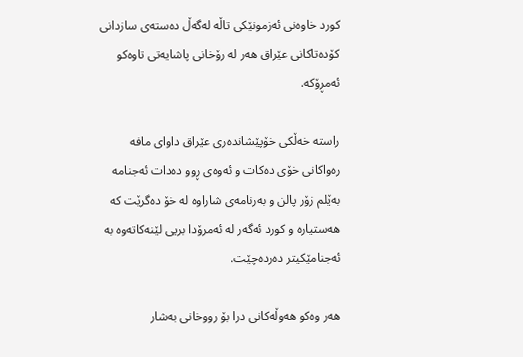كورد خاوه‌نی ئه‌زمونێكی تاڵه‌ له‌گه‌ڵ ده‌سته‌ی سازدانی كۆده‌تاكانی عێراق هه‌ر له‌ رۆخانی پاشایه‌تی تاوه‌كو ئه‌مڕۆكه‌.

راسته‌ خه‌ڵكی خۆپێشانده‌ری عێراق داوای مافه‌ ره‌واكانی خۆی ده‌كات و ئه‌وه‌ی ڕوو ده‌دات ئه‌جنامه‌ به‌ێلم زۆر پالن و به‌رنامه‌ی شاراوه‌ له‌ خۆ ده‌گرێت كه‌ هه‌ستیاره‌ و كورد ئه‌گه‌ر له‌ ئه‌مرۆدا بریی لێنه‌كاته‌وه‌ به‌ ئه‌جنامێكیتر ده‌رده‌چێت.

هه‌ر وه‌كو هه‌وڵه‌كانی درا بۆ رووخانی به‌شار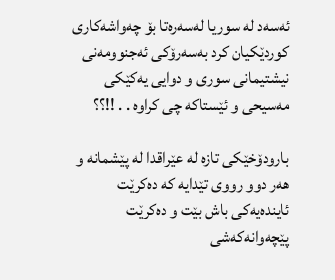ئه‌سه‌د له‌ سوریا له‌سه‌ره‌تا بۆ چه‌واشه‌كاری كوردێكیان كرد به‌سه‌رۆكی ئه‌جنوومه‌نی نیشتیمانی سوری و دوایی یه‌كێكی مه‌سیحی و ئێستاكه‌ چی كراوه‌ . . !!؟؟

بارودۆخێكی تازه‌ له‌ عێراقدا له‌ پێشمانه‌ و هه‌ر دوو رووی تێدایه‌ كه‌ ده‌كرێت ئاینده‌یه‌كی باش بێت و ده‌كرێت پێچه‌وانه‌كه‌شی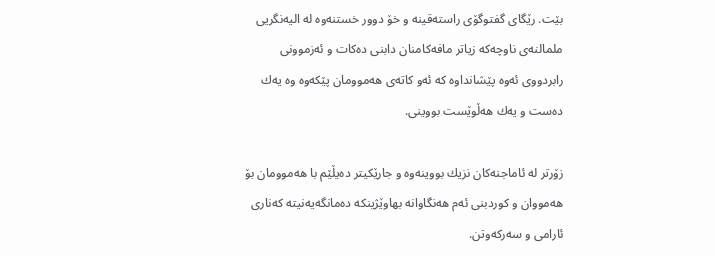بێت. رێگای گفتوگۆی راسته‌قینه‌ و خۆ دوور خستنه‌وه‌ له‌ الیه‌نگریی ملمالنه‌ی ناوچه‌كه‌ زیاتر مافه‌كامنان دابنی ده‌كات و ئه‌زموونی رابردووی ئه‌وه‌ پێشانداوه‌ كه‌ ئه‌و كاته‌ی هه‌موومان پێكه‌وه‌ وه‌ یه‌ك ده‌ست و یه‌ك هه‌ڵوێست بووینی.

زۆرتر له‌ ئاماجنه‌كان نزیك بووینه‌وه‌ و جارێكیتر ده‌یڵێم با هه‌موومان بۆ هه‌مووان و كوردبنی ئه‌م هه‌نگاوانه‌ بهاوێژینكه‌ ده‌مانگه‌یه‌نیته‌ كه‌ناری ئارامی و سه‌ركه‌وتن.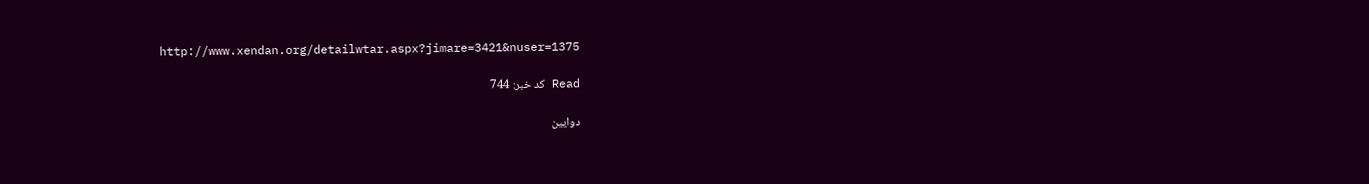http://www.xendan.org/detailwtar.aspx?jimare=3421&nuser=1375

Read کد خبر: 744

دوایین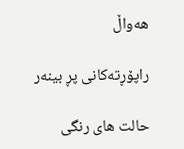هەواڵ

راپۆڕتەکانی پڕ بینەر

حالت های رنگی